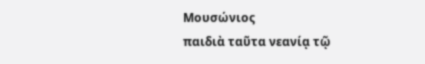Μουσώνιος
παιδιὰ ταῦτα νεανίᾳ τῷ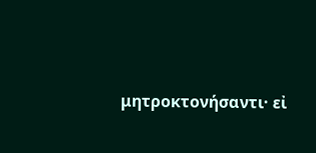μητροκτονήσαντι· εἰ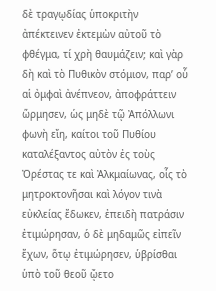δὲ τραγῳδίας ὑποκριτὴν ἀπέκτεινεν ἐκτεμὼν αὐτοῦ τὸ φθέγμα, τί χρὴ θαυμάζειν; καὶ γὰρ δὴ καὶ τὸ Πυθικὸν στόμιον, παρʼ οὗ αἱ ὀμφαὶ ἀνέπνεον, ἀποφράττειν ὥρμησεν, ὡς μηδὲ τῷ Ἀπόλλωνι φωνὴ εἴη, καίτοι τοῦ Πυθίου καταλέξαντος αὐτὸν ἐς τοὺς Ὀρέστας τε καὶ Ἀλκμαίωνας, οἷς τὸ μητροκτονῆσαι καὶ λόγον τινὰ εὐκλείας ἔδωκεν, ἐπειδὴ πατράσιν ἐτιμώρησαν, ὁ δὲ μηδαμῶς εἰπεῖν ἔχων, ὅτῳ ἐτιμώρησεν, ὑβρίσθαι ὑπὸ τοῦ θεοῦ ᾤετο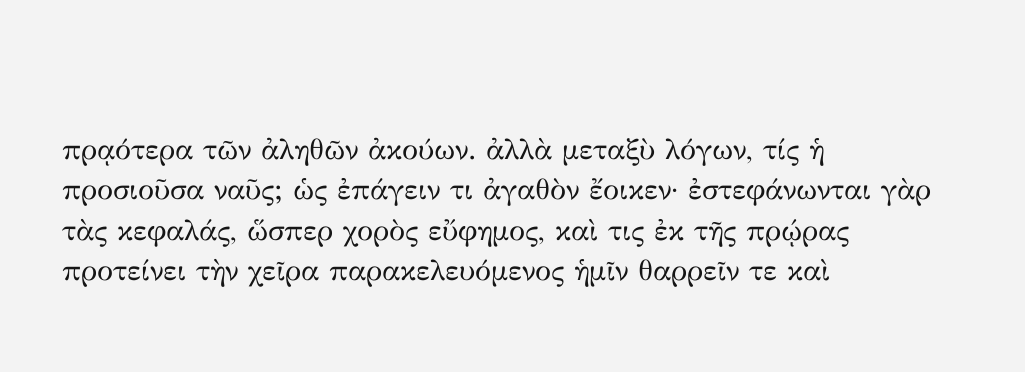πρᾳότερα τῶν ἀληθῶν ἀκούων. ἀλλὰ μεταξὺ λόγων, τίς ἡ προσιοῦσα ναῦς; ὡς ἐπάγειν τι ἀγαθὸν ἔοικεν· ἐστεφάνωνται γὰρ τὰς κεφαλάς, ὥσπερ χορὸς εὔφημος, καὶ τις ἐκ τῆς πρῴρας προτείνει τὴν χεῖρα παρακελευόμενος ἡμῖν θαρρεῖν τε καὶ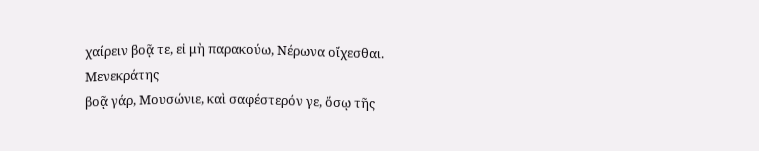χαίρειν βοᾷ τε, εἰ μὴ παρακούω, Νέρωνα οἴχεσθαι.
Μενεκράτης
βοᾷ γάρ, Μουσώνιε, καὶ σαφέστερόν γε, ὅσῳ τῆς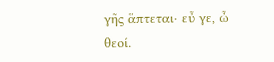γῆς ἅπτεται· εὖ γε, ὦ θεοί.